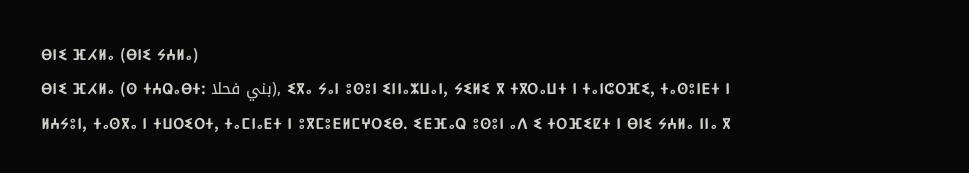ⴱⵏⵉ ⴼⵃⵍⴰ (ⴱⵏⵉ ⵢⵄⵍⴰ)
ⴱⵏⵉ ⴼⵃⵍⴰ (ⵙ ⵜⵄⵕⴰⴱⵜ: بني فحلا), ⵉⴳⴰ ⵢⴰⵏ ⵓⵙⵓⵏ ⵉⵏⵏⴰⵣⵡⴰⵏ, ⵢⵉⵍⵉ ⴳ ⵜⴳⵔⴰⵡⵜ ⵏ ⵜⴰⵏⵛⵔⴼⵉ, ⵜⴰⵙⵓⵏⴹⵜ ⵏ ⵍⵄⵢⵓⵏ, ⵜⴰⵙⴳⴰ ⵏ ⵜⵡⵔⵉⵔⵜ, ⵜⴰⵎⵏⴰⴹⵜ ⵏ ⵓⴳⵎⵓⴹⵍⵎⵖⵔⵉⴱ. ⵉⴹⴼⴰⵕ ⵓⵙⵓⵏ ⴰⴷ ⵉ ⵜⵔⴼⵉⵇⵜ ⵏ ⴱⵏⵉ ⵢⵄⵍⴰ ⵏⵏⴰ ⴳ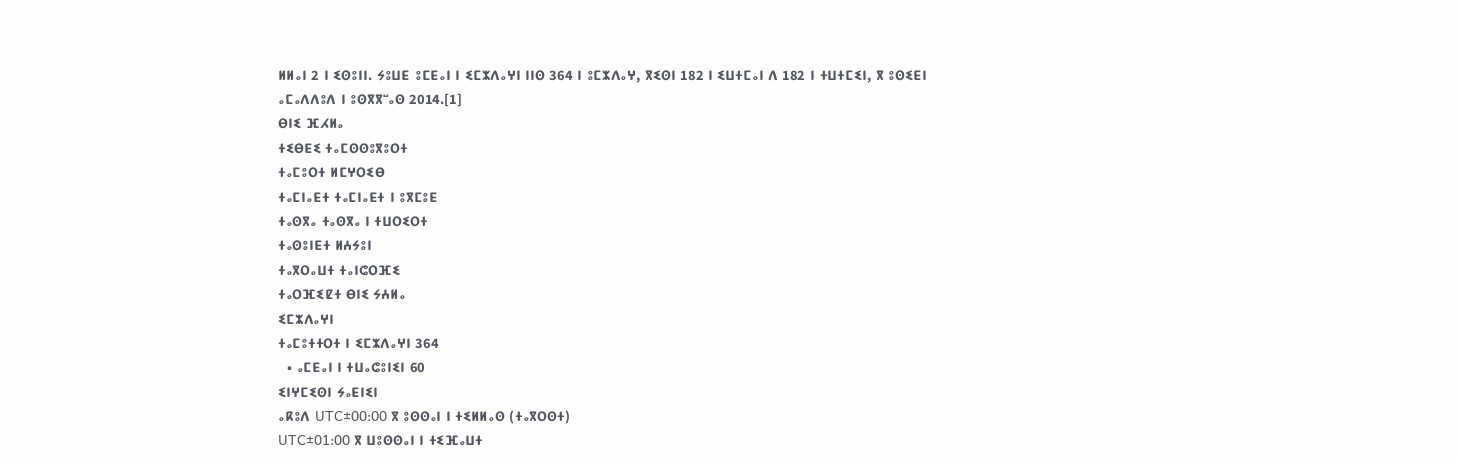ⵍⵍⴰⵏ 2 ⵏ ⵉⵙⵓⵏⵏ. ⵢⵓⵡⴹ ⵓⵎⴹⴰⵏ ⵏ ⵉⵎⵣⴷⴰⵖⵏ ⵏⵏⵙ 364 ⵏ ⵓⵎⵣⴷⴰⵖ, ⴳⵉⵙⵏ 182 ⵏ ⵉⵡⵜⵎⴰⵏ ⴷ 182 ⵏ ⵜⵡⵜⵎⵉⵏ, ⴳ ⵓⵙⵉⴹⵏ ⴰⵎⴰⴷⴷⵓⴷ ⵏ ⵓⵙⴳⴳⵯⴰⵙ 2014.[1]
ⴱⵏⵉ ⴼⵃⵍⴰ
ⵜⵉⴱⴹⵉ ⵜⴰⵎⵙⵙⵓⴳⵓⵔⵜ
ⵜⴰⵎⵓⵔⵜ ⵍⵎⵖⵔⵉⴱ
ⵜⴰⵎⵏⴰⴹⵜ ⵜⴰⵎⵏⴰⴹⵜ ⵏ ⵓⴳⵎⵓⴹ
ⵜⴰⵙⴳⴰ ⵜⴰⵙⴳⴰ ⵏ ⵜⵡⵔⵉⵔⵜ
ⵜⴰⵙⵓⵏⴹⵜ ⵍⵄⵢⵓⵏ
ⵜⴰⴳⵔⴰⵡⵜ ⵜⴰⵏⵛⵔⴼⵉ
ⵜⴰⵔⴼⵉⵇⵜ ⴱⵏⵉ ⵢⵄⵍⴰ
ⵉⵎⵣⴷⴰⵖⵏ
ⵜⴰⵎⵓⵜⵜⵔⵜ ⵏ ⵉⵎⵣⴷⴰⵖⵏ 364
  • ⴰⵎⴹⴰⵏ ⵏ ⵜⵡⴰⵛⵓⵏⵉⵏ 60
ⵉⵏⵖⵎⵉⵙⵏ ⵢⴰⴹⵏⵉⵏ
ⴰⴽⵓⴷ UTC±00:00 ⴳ ⵓⵙⵙⴰⵏ ⵏ ⵜⵉⵍⵍⴰⵙ (ⵜⴰⴳⵔⵙⵜ)
UTC±01:00 ⴳ ⵡⵓⵙⵙⴰⵏ ⵏ ⵜⵉⴼⴰⵡⵜ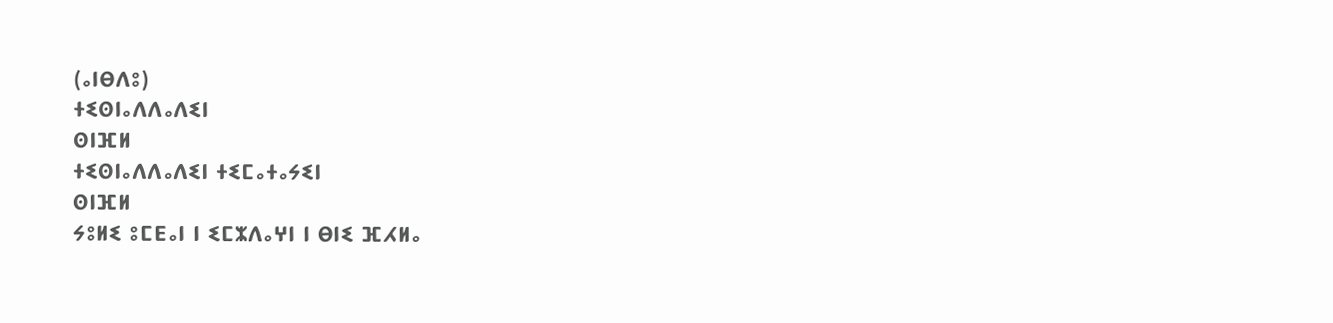(ⴰⵏⴱⴷⵓ)
ⵜⵉⵙⵏⴰⴷⴷⴰⴷⵉⵏ
ⵙⵏⴼⵍ
ⵜⵉⵙⵏⴰⴷⴷⴰⴷⵉⵏ ⵜⵉⵎⴰⵜⴰⵢⵉⵏ
ⵙⵏⴼⵍ
ⵢⵓⵍⵉ ⵓⵎⴹⴰⵏ ⵏ ⵉⵎⵣⴷⴰⵖⵏ ⵏ ⴱⵏⵉ ⴼⵃⵍⴰ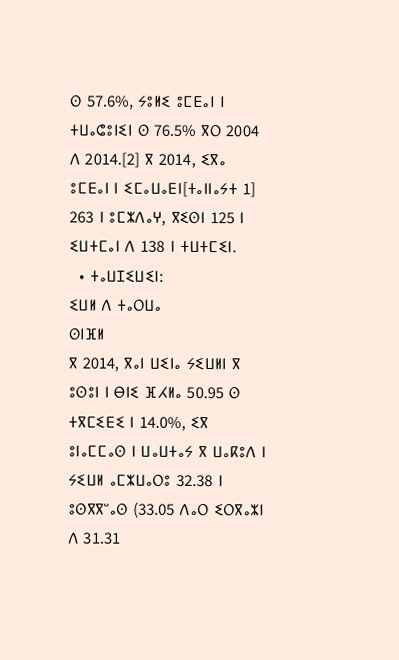ⵙ 57.6%, ⵢⵓⵍⵉ ⵓⵎⴹⴰⵏ ⵏ ⵜⵡⴰⵛⵓⵏⵉⵏ ⵙ 76.5% ⴳⵔ 2004 ⴷ 2014.[2] ⴳ 2014, ⵉⴳⴰ ⵓⵎⴹⴰⵏ ⵏ ⵉⵎⴰⵡⴰⴹⵏ[ⵜⴰⵏⵏⴰⵢⵜ 1] 263 ⵏ ⵓⵎⵣⴷⴰⵖ, ⴳⵉⵙⵏ 125 ⵏ ⵉⵡⵜⵎⴰⵏ ⴷ 138 ⵏ ⵜⵡⵜⵎⵉⵏ.
  • ⵜⴰⵡⵊⵉⵡⵉⵏ:
ⵉⵡⵍ ⴷ ⵜⴰⵔⵡⴰ
ⵙⵏⴼⵍ
ⴳ 2014, ⴳⴰⵏ ⵡⵉⵏⴰ ⵢⵉⵡⵍⵏ ⴳ ⵓⵙⵓⵏ ⵏ ⴱⵏⵉ ⴼⵃⵍⴰ 50.95 ⵙ ⵜⴳⵎⵉⴹⵉ ⵏ 14.0%, ⵉⴳ ⵓⵏⴰⵎⵎⴰⵙ ⵏ ⵡⴰⵡⵜⴰⵢ ⴳ ⵡⴰⴽⵓⴷ ⵏ ⵢⵉⵡⵍ ⴰⵎⵣⵡⴰⵔⵓ 32.38 ⵏ ⵓⵙⴳⴳⵯⴰⵙ (33.05 ⴷⴰⵔ ⵉⵔⴳⴰⵣⵏ ⴷ 31.31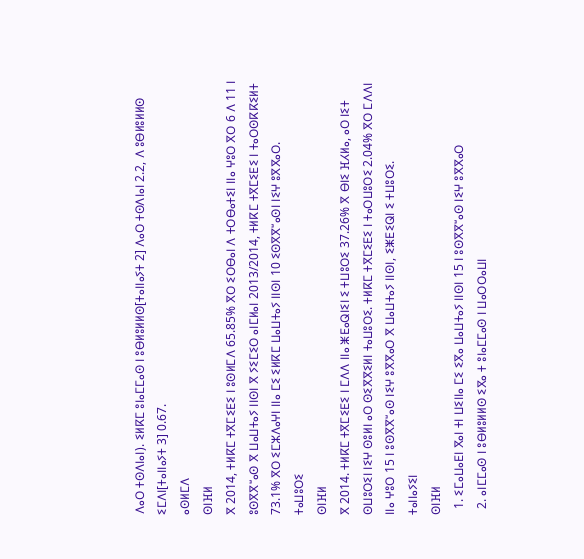ⴷⴰⵔ ⵜⵙⴷⵏⴰⵏ). ⵉⵍⴽⵎ ⵓⵏⴰⵎⵎⴰⵙ ⵏ ⵓⴱⵍⵓⵍⵍⵙ[ⵜⴰⵏⵏⴰⵢⵜ 2] ⴷⴰⵔ ⵜⵙⴷⵏⴰⵏ 2.2, ⴷ ⵓⴱⵍⵓⵍⵍⵙ ⵉⵎⴷⵏ[ⵜⴰⵏⵏⴰⵢⵜ 3] 0.67.
ⴰⵙⵍⵎⴷ
ⵙⵏⴼⵍ
ⴳ 2014, ⵜⵍⴽⵎ ⵜⴳⵎⵉⴹⵉ ⵏ ⵓⵙⵍⵎⴷ 65.85% ⴳⵔ ⵉⵔⴱⴰⵏ ⴷ ⵜⵔⴱⴰⵜⵉⵏ ⵏⵏⴰ ⵖⵓⵔ ⴳⵔ 6 ⴷ 11 ⵏ ⵓⵙⴳⴳⵯⴰⵙ ⴳ ⵡⴰⵡⵜⴰⵢ ⵏⵏⵙⵏ ⴳ ⵢⵉⵎⵉⵔ ⴰⵏⵎⵍⴰⵏ 2013/2014, ⵜⵍⴽⵎ ⵜⴳⵎⵉⴹⵉ ⵏ ⵜⴰⵔⵙⴽⴽⵉⵍⵜ 73.1% ⴳⵔ ⵉⵎⵣⴷⴰⵖⵏ ⵏⵏⴰ ⵎⵉ ⵉⵍⴽⵎ ⵡⴰⵡⵜⴰⵢ ⵏⵏⵙⵏ 10 ⵉⵙⴳⴳⵯⴰⵙⵏ ⵏⵉⵖ ⵓⴳⴳⴰⵔ.
ⵜⴰⵡⵓⵔⵉ
ⵙⵏⴼⵍ
ⴳ 2014. ⵜⵍⴽⵎ ⵜⴳⵎⵉⴹⵉ ⵏ ⵎⴷⴷ ⵏⵏⴰ ⵥⴹⴰⵕⵏⵉⵏ ⵉ ⵜⵡⵓⵔⵉ 37.26% ⴳ ⴱⵏⵉ ⴼⵃⵍⴰ, ⴰⵔ ⵏⵉⵜ ⵙⵡⵓⵔⵉⵏ ⵏⵉⵖ ⵙⵓⵍⵏ ⴰⵔ ⵙⵉⴳⴳⵉⵍⵏ ⵜⴰⵡⵓⵔⵉ. ⵜⵍⴽⵎ ⵜⴳⵎⵉⴹⵉ ⵏ ⵜⴰⵔⵡⵓⵔⵉ 2.04% ⴳⵔ ⵎⴷⴷⵏ ⵏⵏⴰ ⵖⵓⵔ 15 ⵏ ⵓⵙⴳⴳⵯⴰⵙ ⵏⵉⵖ ⵓⴳⴳⴰⵔ ⴳ ⵡⴰⵡⵜⴰⵢ ⵏⵏⵙⵏ, ⵉⵥⴹⵉⵕⵏ ⵉ ⵜⵡⵓⵔⵉ.
ⵜⴰⵏⵏⴰⵢⵉⵏ
ⵙⵏⴼⵍ
  1. ⵉⵎⴰⵡⴰⴹⵏ ⴳⴰⵏ ⵜⵏ ⵡⵉⵏⵏⴰ ⵎⵉ ⵉⴳⴰ ⵡⴰⵡⵜⴰⵢ ⵏⵏⵙⵏ 15 ⵏ ⵓⵙⴳⴳⵯⴰⵙ ⵏⵉⵖ ⵓⴳⴳⴰⵔ
  2. ⴰⵏⵎⵎⴰⵙ ⵏ ⵓⴱⵍⵓⵍⵍⵙ ⵉⴳⴰ ⵜ ⵓⵏⴰⵎⵎⴰⵙ ⵏ ⵡⴰⵔⵔⴰⵡⵏ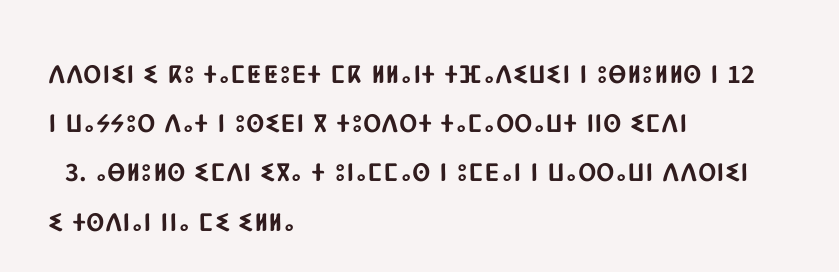ⴷⴷⵔⵏⵉⵏ ⵉ ⴽⵓ ⵜⴰⵎⵟⵟⵓⴹⵜ ⵎⴽ ⵍⵍⴰⵏⵜ ⵜⴼⴰⴷⵉⵡⵉⵏ ⵏ ⵓⴱⵍⵓⵍⵍⵙ ⵏ 12 ⵏ ⵡⴰⵢⵢⵓⵔ ⴷⴰⵜ ⵏ ⵓⵙⵉⴹⵏ ⴳ ⵜⵓⵔⴷⵔⵜ ⵜⴰⵎⴰⵔⵔⴰⵡⵜ ⵏⵏⵙ ⵉⵎⴷⵏ
  3. ⴰⴱⵍⵓⵍⵙ ⵉⵎⴷⵏ ⵉⴳⴰ ⵜ ⵓⵏⴰⵎⵎⴰⵙ ⵏ ⵓⵎⴹⴰⵏ ⵏ ⵡⴰⵔⵔⴰⵡⵏ ⴷⴷⵔⵏⵉⵏ ⵉ ⵜⵙⴷⵏⴰⵏ ⵏⵏⴰ ⵎⵉ ⵉⵍⵍⴰ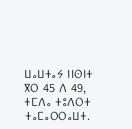ⵡⴰⵡⵜⴰⵢ ⵏⵏⵙⵏⵜ ⴳⵔ 45 ⴷ 49, ⵜⵎⴷⴰ ⵜⵓⴷⵔⵜ ⵜⴰⵎⴰⵔⵔⴰⵡⵜ.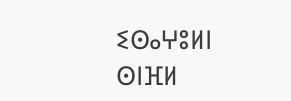ⵉⵙⴰⵖⵓⵍⵏ
ⵙⵏⴼⵍ